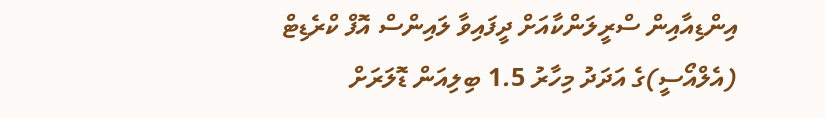އިންޑިއާއިން ސްރީލަންކާއަށް ދީފައިވާ ލައިންސް އޮފް ކްރެޑިޓް (އެލްއޯސީ)ގެ އަދަދު މިހާރު 1.5 ބިލިއަން ޑޮލަރަށް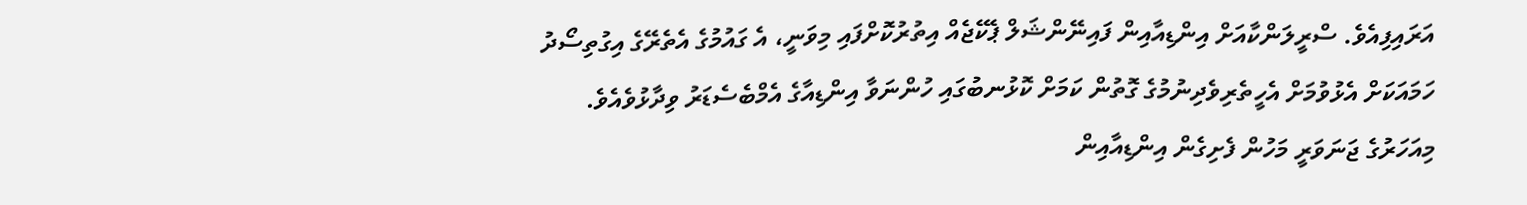އަރައިފިއެވެ. ސްރީލަންކާއަށް އިންޑިއާއިން ފައިނޭންޝަލް ޕެކޭޖެއް އިތުރުކޮށްފައި މިވަނީ، އެ ގައުމުގެ އެތެރޭގެ އިގުތިސޯދު ހަމައަކަށް އެޅުވުމަށް އެހީތެރިވެދިނުމުގެ ގޮތުން ކަމަށް ކޮޅުނބުގައި ހުންނަވާ އިންޑިއާގެ އެމްބެސެޑަރު ވިދާޅުވެއެވެ.
މިއަހަރުގެ ޖަނަވަރީ މަހުން ފެށިގެން އިންޑިއާއިން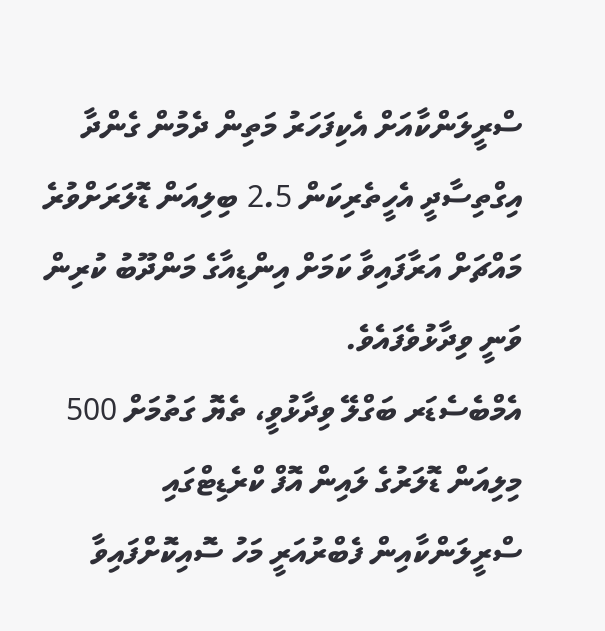ސްރީލަންކާއަށް އެކިފަހަރު މަތިން ދެމުން ގެންދާ އިގްތިސާދީ އެހީތެރިކަން 2.5 ބިލިއަން ޑޮލަރަށްވުރެ މައްޗަށް އަރާފައިވާ ކަމަށް އިންޑިއާގެ މަންދޫބު ކުރިން ވަނީ ވިދާޅުވެފައެވެ.
އެމްބެސެޑަރ ބަގްލޭ ވިދާޅުވީ، ތެޔޮ ގަތުމަށް 500 މިލިއަން ޑޮލަރުގެ ލައިން އޮފް ކްރެޑިޓްގައި ސްރީލަންކާއިން ފެބްރުއަރީ މަހު ސޮއިކޮށްފައިވާ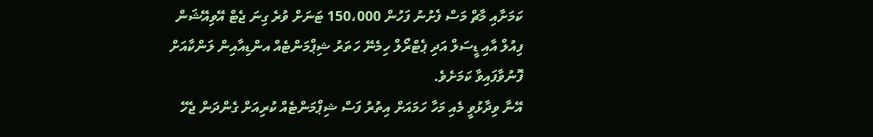ކަމަށާއި މާޗް މަސް ފެށުނު ފަހުން 150،000 ޓަނަށް ވުރެ ގިނަ ޖެޓް އޭވިއޭޝަން ފިއުލް އާއި ޑީސަލް އަދި ޕެޓްރޯލް ހިމެނޭ ހަތަރު ޝިޕްމަންޓެއް އންޑިއާއިން ލަންކާއަށް ފޮނުވާފައިވާ ކަމަށެވެ.
އޭނާ ވިދާޅުވީ މެއި މަހާ ހަމައަށް އިތުރު ފަސް ޝިޕްމަންޓެއް ކުރިއަށް ގެންދަން ޖެހޭ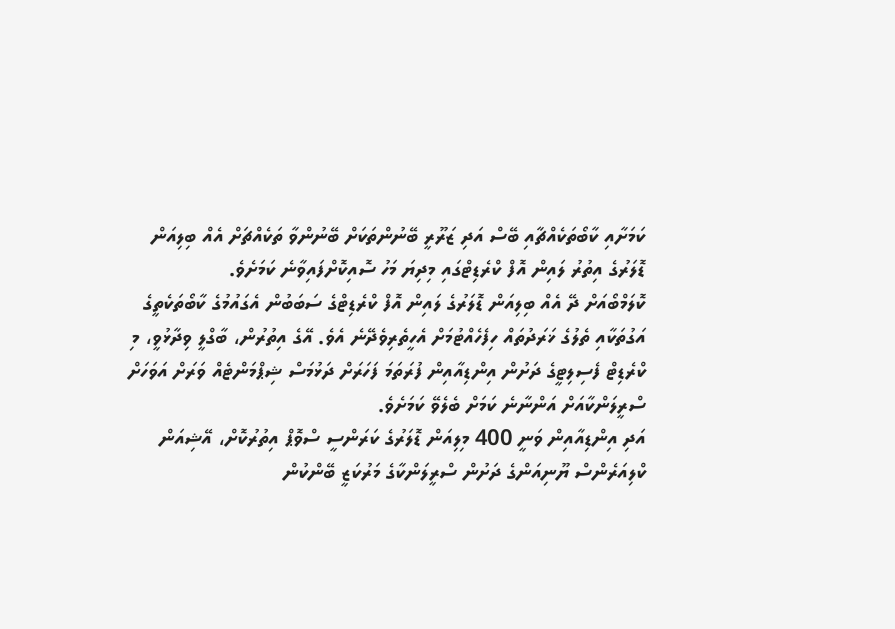ކަމަށާއި ކާބޯތަކެއްޗާއި ބޭސް އަދި ޒަރޫރީ ބޭނުންތަކަށް ބޭނުންވާ ތަކެއްޗަށް އެއް ބިލިއަން ޑޮލަރުގެ އިތުރު ލައިން އޮފް ކްރެޑިޓްގައި މިދިޔަ މަހު ސޮއިކޮށްފައިވާނެ ކަމަށެވެ.
ކޮލަމްބޯއަށް ދޭ އެއް ބިލިއަން ޑޮލަރުގެ ލައިން އޮފް ކްރެޑިޓްގެ ސަބަބުން އެގައުމުގެ ކާބޯތަކެތީގެ އަގުތަކާއި ތެލުގެ ޚަރަދުތައް ހިފެހެއްޓުމަށް އެހީތެރިވެދޭނެ އެވެ. އޭގެ އިތުރުން، ބާގްލީ ވިދާޅުވީ، މި ކްރެޑިޓް ފެސިލިޓީގެ ދަށުން އިންޑިއާއިން ފުރަތަމަ ފަހަރަށް ދަޅުމަސް ޝިޕްމަންޓެއް ވަރަށް އަވަހަށް ސްރީލަންކާއަށް އަންނާނެ ކަމަށް ބެލެވޭ ކަމަށެވެ.
އަދި އިންޑިއާއިން ވަނީ 400 މިލިއަން ޑޮލަރުގެ ކަރަންސީ ސްވޮޕް އިތުރުކޮށް، އޭޝިއަން ކްލިއަރެންސް ޔޫނިއަންގެ ދަށުން ސްރީލަންކާގެ މަރުކަޒީ ބޭންކުން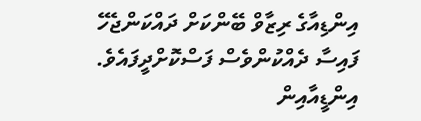އިންޑިއާގެ ރިޒާވް ބޭންކަށް ދައްކަންޖެހޭ ފައިސާ ދެއްކުންވެސް ފަސްކޮށްދީފައެވެ.
އިންޑީއާއިން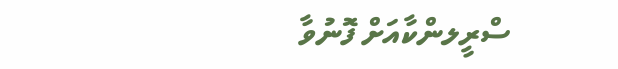ސްރީލންކާއަށް ފޮނުވާ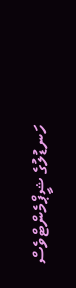ހަނޑުލުގެ ޝީޕްމެންޓްވެސް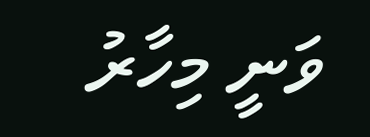ވަނީ މިހާރު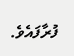ފުރާފައެވެ.